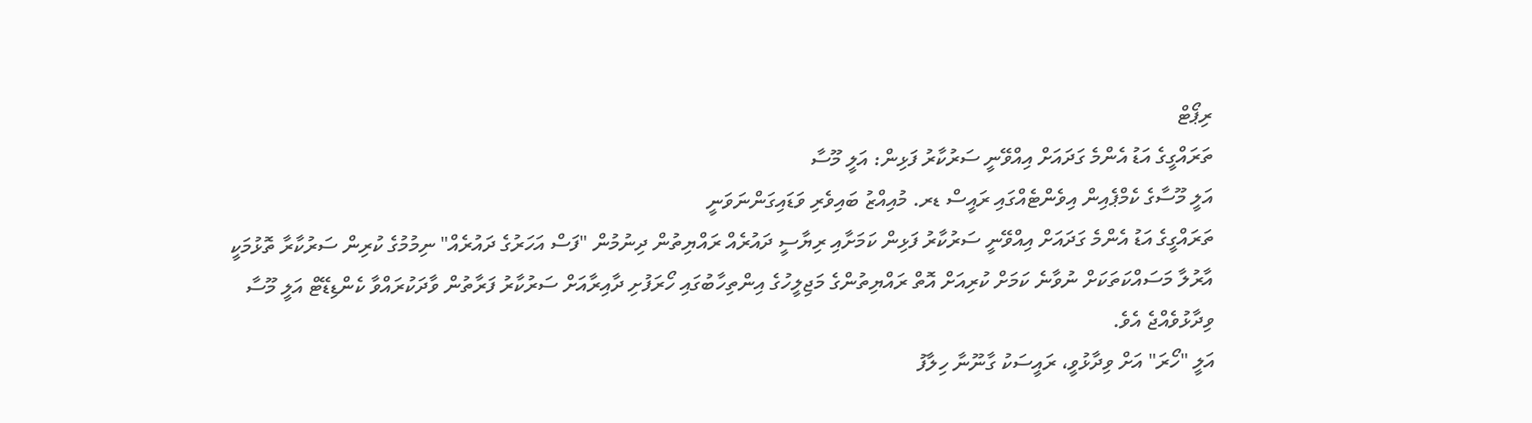ރިޕޯޓް
ތަރައްގީގެ އަޑު އެންމެ ގަދައަށް އިއްވޭނީ ސަރުކާރު ފަޅިން: އަލީ މޫސާ
އަލީ މޫސާގެ ކެމްޕެއިން އިވެންޓެއްގައި ރައީސް ޑރ. މުއިއްޒު ބައިވެރި ވަޑައިގަންނަވަނީ
ތަރައްގީގެ އަޑު އެންމެ ގަދައަށް އިއްވޭނީ ސަރުކާރު ފަޅިން ކަމަށާއި ރިޔާސީ ދައުރެއް ރައްޔިތުން ދިނުމުން "ފަސް އަހަރުގެ ދައުރެއް" ނިމުމުގެ ކުރިން ސަރުކާރާ ތޮޅުމަކީ އާރުލާ މަސައްކަތަކަށް ނުވާނެ ކަމަށް ކުރިއަށް އޮތް ރައްޔިތުންގެ މަޖިލީހުގެ އިންތިހާބުގައި ހޯރަފުށި ދާއިރާއަށް ސަރުކާރު ފަރާތުން ވާދަކުރައްވާ ކެންޑިޑޭޓް އަލީ މޫސާ ވިދާޅުވެއްޖެ އެވެ.
އަލީ "ހޯރަ" އަށް ވިދާޅުވީ، ރައީސަކު ގާނޫނާ ހިލާފު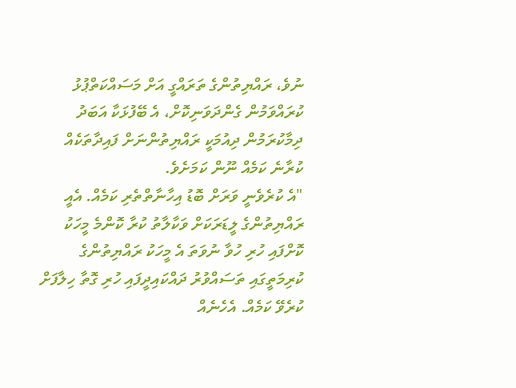ނުވެ، ރައްޔިތުންގެ ތަރައްގީ އަށް މަސައްކަތްޕުޅު ކުރައްވަމުން ގެންދަވަނިކޮށް، އެ ބޭފުޅަކާ އަބަދު ދިމާކުރަމުން ދިއުމަކީ ރައްޔިތުންނަށް ފައިދާތަކެއް ކުރާނެ ކަމެއް ނޫން ކަމަށެވެ.
"އެ ކުރެވެނީ ވަރަށް ބޮޑު އިހާނާތްތެރި ކަމެއް. އެއީ ރައްޔިތުންގެ ލީޑަރަކަށް ވަކާލާތު ކުރާ ކޮންމެ މީހަކު ކޮށްފައި ހުރި ހުވާ ނުވަތަ އެ މީހަކު ރައްޔިތުންގެ ކުރިމަތީގައި ތަސައްވުރު ދައްކައިދީފައި ހުރި ގޮތާ ހިލާފަށް ކުރެވޭ ކަމެއް. އެހެނެއް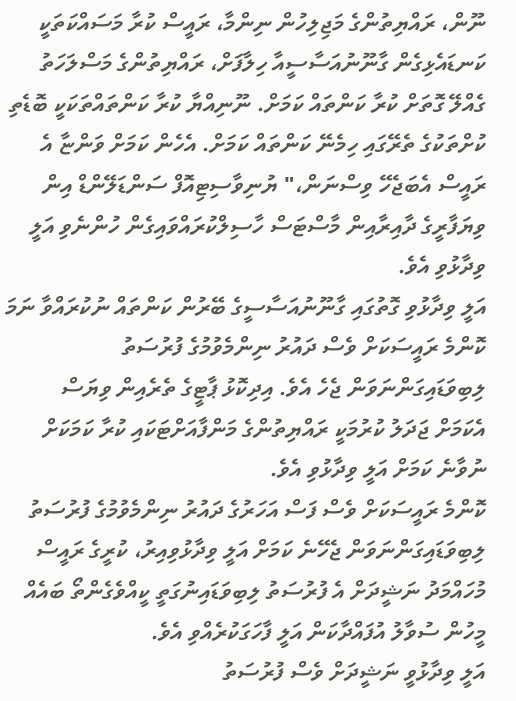ނޫން، ރައްޔިތުންގެ މަޖިލިހުން ނިންމާ، ރައީސް ކުރާ މަސައްކަތަކީ ކަނޑައެޅިގެން ގާނޫނުއަސާސީއާ ހިލާފަށް، ރައްޔިތުންގެ މަސްލަހަތު ގެއްލޭ ގޮތަށް ކުރާ ކަންތައް ކަމަށް. ނޫނިއްޔާ ކުރާ ކަންތައްތަކަކީ ބޮޑެތި ކުށްތަކުގެ ތެރޭގައި ހިމެނޭ ކަންތައް ކަމަށް. އެހެން ކަމަށް ވަންޏާ އެ ރައީސް އެބަޖެހޭ ވިސްނަން،" ޔުނިވާސިޓިއޮފް ސަންޑަލޭންޑް އިން ވިޔަފާރީގެ ދާއިރާއިން މާސްޓަސް ހާސިލްކުރައްވައިގެން ހުންނެވި އަލީ ވިދާޅުވި އެވެ.
އަލީ ވިދާޅުވި ގޮތުގައި ގާނޫނުއަސާސީގެ ބޭރުން ކަންތައް ނުކުރައްވާ ނަމަ ކޮންމެ ރައީސަކަށް ވެސް ދައުރު ނިންމެވުމުގެ ފުރުސަތު ލިބިވަޑައިގަންނަވަން ޖެހެ އެވެ. އިދިކޮޅު ޕާޓީގެ ތެރެއިން ވިޔަސް އެކަމަށް ޖަދަލު ކުރުމަކީ ރައްޔިތުންގެ މަންފާއަށްޓަކައި ކުރާ ކަމަކަށް ނުވާނެ ކަމަށް އަލީ ވިދާޅުވި އެވެ.
ކޮންމެ ރައީސަކަށް ވެސް ފަސް އަހަރުގެ ދައުރު ނިންމެވުމުގެ ފުރުސަތު ލިބިވަޑައިގަންނަވަން ޖެހޭނެ ކަމަށް އަލީ ވިދާޅުވިއިރު، ކުރީގެ ރައީސް މުހައްމަދު ނަޝީދަށް އެ ފުރުސަތު ލިބިވަޑައިނުގަތީ ކީއްވެގެންތޯ ބައެއް މީހުން ސުވާލު އުފައްދާކަން އަލީ ފާހަގަކުރެއްވި އެވެ.
އަލީ ވިދާޅުވީ ނަޝީދަށް ވެސް ފުރުސަތު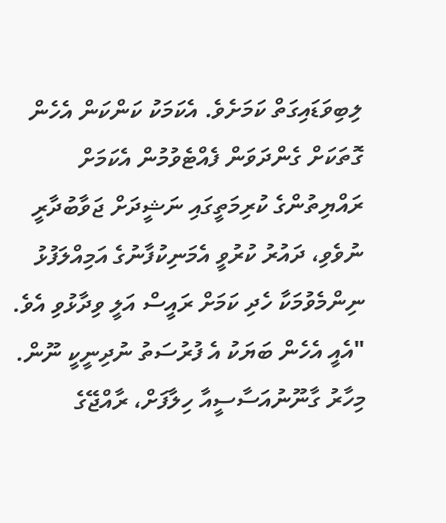ލިބިވަޑައިގަތް ކަމަށެވެ. އެކަމަކު ކަންކަން އެހެން ގޮތަކަށް ގެންދަވަން ފެއްޓެވުމުން އެކަމަށް ރައްޔިތުންގެ ކުރިމަތީގައި ނަޝީދަށް ޖަވާބުދާރީ ނުވެވި، ދައުރު ކުރުވީ އެމަނިކުފާނުގެ އަމިއްލަފުޅު ނިންމެވުމަކާ ހެދި ކަމަށް ރައީސް އަލީ ވިދާޅުވި އެވެ.
"އެއީ އެހެން ބަޔަކު އެ ފުރުސަތު ނުދިނީކީ ނޫން. މިހާރު ގާނޫނުއަސާސީއާ ހިލާފަށް، ރާއްޖޭގެ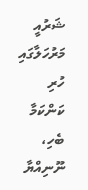ޝަރުއީ މަރުހަލާގައި ހުރި ކަންކަމާ ބެހި، ނޫނިއްޔާ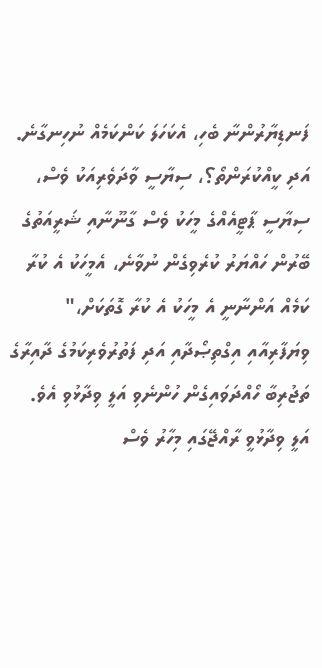ފަނޑިޔާރުންނާ ބެހި، އެކަހަލަ ކަންކަމެއް ނުހިނގާނެ. އަދި ކީއްކުރަންތޯ؟، ސިޔާސީ ވާދަވެރިއަކު ވެސް، ސިޔާސީ ޕާޓީއެއްގެ މީހަކު ވެސް ގާނޫނާއި ޝަރީއަތުގެ ބޭރުން ހައްޔަރު ކުރެވިގެން ނުވާނެ، އެމީހަކު އެ ކުރާ ކަމެއް އަންނާނީ އެ މީހަކު އެ ކުރާ ގޮތަކަށް،" ވިޔަފާރިއާއި އިގްތިޞޯދާއި އަދި ފަތުރުވެރިކަމުގެ ދާއިރާގެ ތަޖުރިބާ ހޯއްދަވައިގެން ހުންނެވި އަލީ ވިދާޅުވި އެވެ.
އަލީ ވިދާޅުވީ ރާއްޖޭގައި މިހާރު ވެސް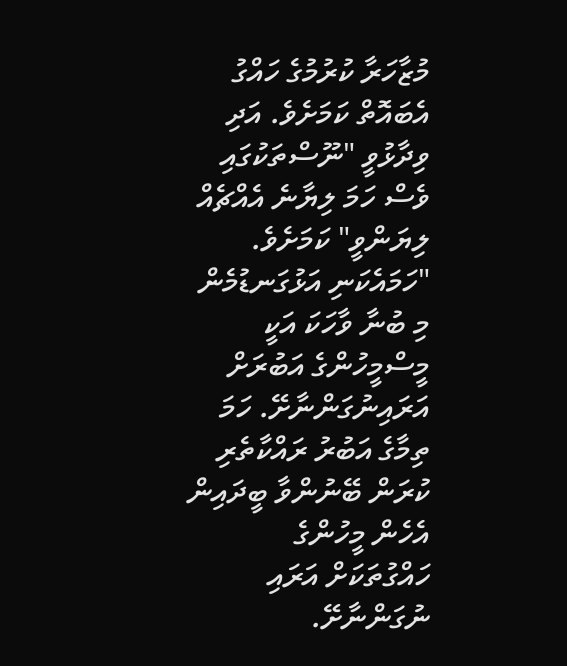މުޒާހަރާ ކުރުމުގެ ހައްގު އެބައޮތް ކަމަށެވެ. އަދި ވިދާޅުވީ "ނޫސްތަކުގައި ވެސް ހަމަ ލިޔާނެ އެއްޗެއް ލިޔަންވީ" ކަމަށެވެ. "ހަމައެކަނި އަޅުގަނޑުމެން މި ބުނާ ވާހަކަ އަކީ މީސްމީހުންގެ އަބުރަށް އަރައިނުގަންނާށޭ. ހަމަ ތިމާގެ އަބުރު ރައްކާތެރި ކުރަން ބޭނުންވާ ބީދައިން އެހެން މީހުންގެ ހައްގުތަކަށް އަރައި ނުގަންނާށޭ.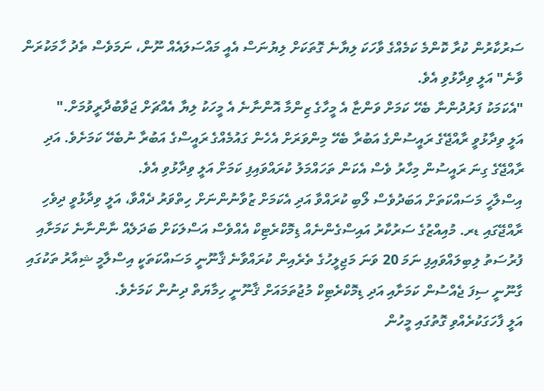ސަރުކާރުން ކުރާ ކޮންމެ ކަމެއްގެ ވާހަކަ ލިޔާނެ ގޮތަކަށް ލިޔުނަސް އެއީ މައްސަލައެއް ނޫން، ނަމަވެސް ތެދު ހާމަކުރަން ވާނެ" އަލީ ވިދާޅުވި އެވެ.
"އެކަމަކު ފަރުދުންނާ ބެހޭ ކަމަށް ވަންޏާ އެ މީހާގެ ޒިންމާ އޮންނާނެ އެ މީހަކު ލިޔާ އެއްޗަށް ޖަވާބުދާރީވުމަށް."
އަލީ ވިދާޅުވީ ރާއްޖޭގެ ރައީސުންގެ އަބުރާ ބެހޭ މިންވަރަށް އެހެން ގައުމެއްގެ ރައީސްގެ އަބުރާ ނުބެހޭ ކަމަށެވެ. އަދި ރާއްޖޭގެ ގިނަ ރައީސުން މިހާރު ވެސް އެކަން ތަހައްމަލު ކުރައްވައިފި ކަމަށް އަލީ ވިދާޅުވި އެވެ.
އިސްލާހީ މަސައްކަތަށް އަބަދުވެސް ލޯބި ކުރައްވާ އަދި އެކަމަށް ޒުވާނުންނަށް ހިތްވަރު ދެއްވާ، އަލީ ވިދާޅުވީ ދިވެހި ރާއްޖޭގައި ޑރ. މުއިއްޒުގެ ސަރުކާރު އައިސްގެންނެއް ޑިމޮކްރެޓިކް އެއްވެސް އަސްލަކަށް ބަދަލެއް ނާންނާނެ ކަމަށާއި ފުރުސަތު ލިބިލައްވައިފި ނަމަ 20 ވަނަ މަޖިލީހުގެ ތެރެއިން ކުރައްވާނެ ޤާނޫނީ މަސައްކަތަކީ އިސްލާމީ ޝިއާރު ތަކުގައި ގާނޫނީ ސިފަ ޖެއްސުން ކަމަށާއި އަދި ޑިމޮކްރެޓިކް މުޖުތަމައަށް ޤާނޫނީ ހިމާޔަތް ދިނުން ކަމަށެވެ.
އަލީ ފާހަގަކުރެއްވި ގޮތުގައި މީހުން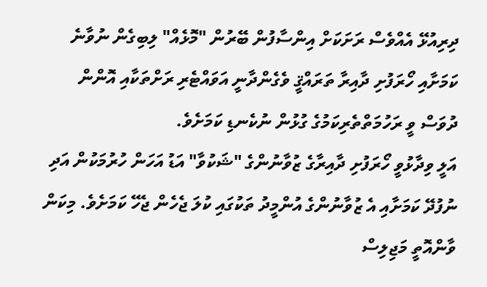ދިރިއުޅޭ އެއްވެސް ރަށަކަށް އިންސާފުން ބޭރުން "މޮޅެއް" ލިބިގެން ނުވާނެ ކަމަށާއި ހޯރަފުށި ދާއިރާ ތަރައްޤީ ވެގެންދާނީ އަވައްޓެރި ރަށްތަކާއި އޮންން ދުވަސް ވީ ރަހުމަތްތެރިކަމުގެ ގުޅުން ނުކެނޑި ކަމަށެވެ.
އަލީ ވިދާޅުވީ ހޯރަފުށި ދާއިރާގެ ޒުވާނުންގެ "ޝަކުވާ" އަޑު އަހަން ހުރުމަކުން އަދި ނުފުދޭ ކަމަށާއި އެ ޒުވާނުންގެ އުންމީދު ތަކުގައި ކުލަ ޖެހެން ޖެހޭ ކަމަށެވެ. މިކަން ވާންއޮތީ މަޖިލިސް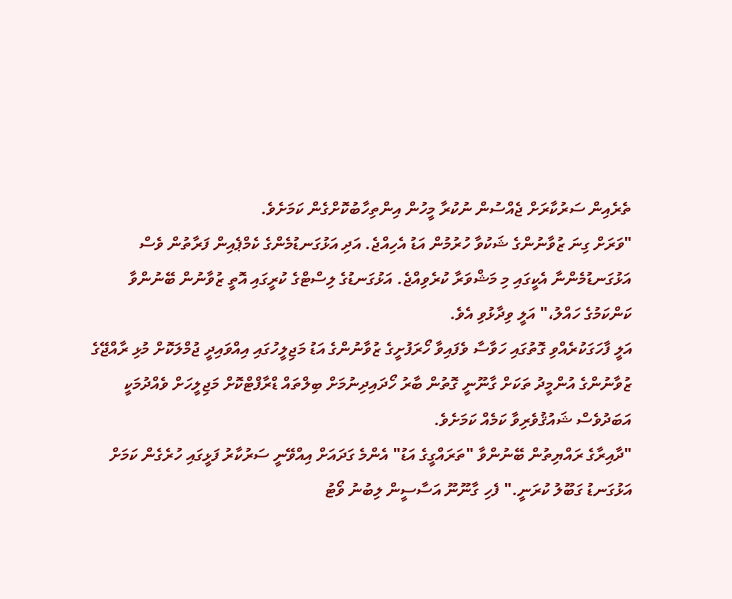ތެރެއިން ސަރުކާރަށް ޖެއްސުން ނުކުރާ މީހުން އިންތިހާބުކޮށްގެން ކަމަށެވެ.
"ވަރަށް ގިނަ ޒުވާނުންގެ ޝަކުވާ ހުރުމުން އަޑު އެހިއްޖެ. އަދި އަޅުގަނޑުމެންގެ ކެމްޕެއިން ފަރާތުން ވެސް އަޅުގަނޑުމެންނާ އެކީގައި މި މަޝްވަރާ ކުރެވިއްޖެ. އަޅުގަނޑުގެ ލިސްޓްގެ ކުރީގައި އޮތީ ޒުވާނުން ބޭނުންވާ ކަންކަމުގެ ހައްލު،" އަލީ ވިދާޅުވި އެވެ.
އަލީ ފާހަގަކުރެއްވި ގޮތުގައި ހަވާސާ ވެފައިވާ ހޯރަފުށީގެ ޒުވާނުންގެ އަޑު މަޖިލީހުގައި އިއްވައިދީ ޖުމްލަކޮށް މުޅި ރާއްޖޭގެ ޒުވާނުންގެ އުންމީދު ތަކަށް ގާނޫނީ ގޮތުން ބާރު ހޯދައިދިނުމަށް ބިލްތައް ޑްރާފްޓްކޮށް މަޖިލީހަށް ވެއްދުމަކީ އަބަދުވެސް ޝައުޤުވެރިވާ ކަމެއް ކަމަށެވެ.
"ދާއިރާގެ ރައްޔިތުން ބޭނުންވާ "ތަރައްގީގެ އަޑު" އެންމެ ގަދައަށް އިއްވޭނީ ސަރުކާރު ފަޅީގައި ހުރެގެން ކަމަށް އަޅުގަނޑު ގަބޫލު ކުރަނީ." ފެހި ގާނޫނޫ އަސާސީން ލިބުނު ވޯޓު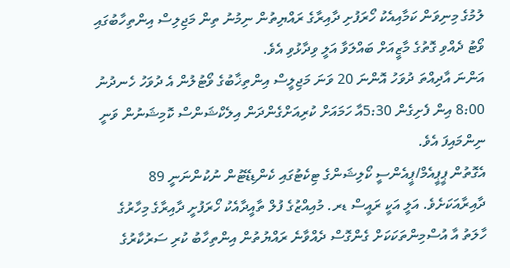ލުމުގެ މިނިވަން ކަމާއިއެކު ހޯރަފުށި ދާއިރާގެ ރައްޔިތުން ނިމުނު ތިން މަޖިލިސް އިންތިހާބުގައި ވޯޓު ދެއްވި ގޮތުގެ މާޒީއަށް ބައްލަވާ އަލީ ވިދާޅުވި އެވެ.
އަންނަ އާދިއްތަ ދުވަހު އޮންނަ 20 ވަނަ މަޖިލީސް އިންތިޚާބުގެ ވޯޓުލުން އެ ދުވަހު ހެނދުނު 8:00 އިން ފެށިގެން 5:30އާ ހަމައަށް ކުރިއަށްގެންދަން އިލެކްޝަންސް ކޮމިޝަނުން ވަނީ ނިންމައިފަ އެވެ.
އެގޮތުން ޕީޕީއެމް/ޕީއެންސީ ކޯލިޝަންގެ ޓިކެޓުގައި ކެންޑިޑޭޓުން ނުކުންނަނީ 89 ދާއިރާއަކަށެވެ. އަލީ އަކީ ރައީސް ޑރ. މުއިއްޒުގެ ފުލް ތާއީދާއެކު ހޯރަފުށީ ދާއިރާގެ މިހާރުގެ ހާލަތު އާ އުސްމިންތަކަކަށް ގެންގޮސް ދެއްވާނެ ރައްޔުތުން އިންތިހާބު ކުރި ސަރުކާރުގެ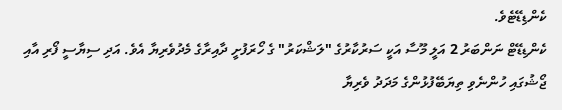ކެންޑިޑޭޓެވެ.
ކެންޑިޑޭޓް ނަންބަރު 2 އަލީ މޫސާ އަކީ ސަރުކާރުގެ "ލަޝްކަރު" ގެ ހޯރަފުށީ ދާއިރާގެ މެދުވެރިޔާ އެވެ. އަދި ސިޔާސީ ފޯރި އާއި ޖޯޝުގައި ހުންނެވި ތިޔަބޭފުޅުންގެ މަދަދު ވެރިޔާ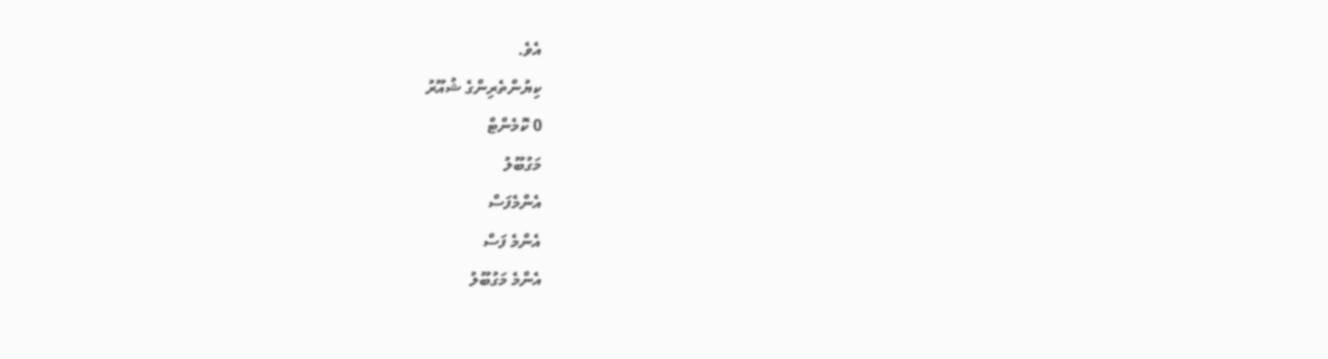އެވެ.
ކިޔުންތެރިންގެ ޝުއޫރު
0 ކޮމެންޓް
މަގުބޫލު
އެންމެފަސް
އެންމެ ފަސް
އެންމެ މަގުބޫލު